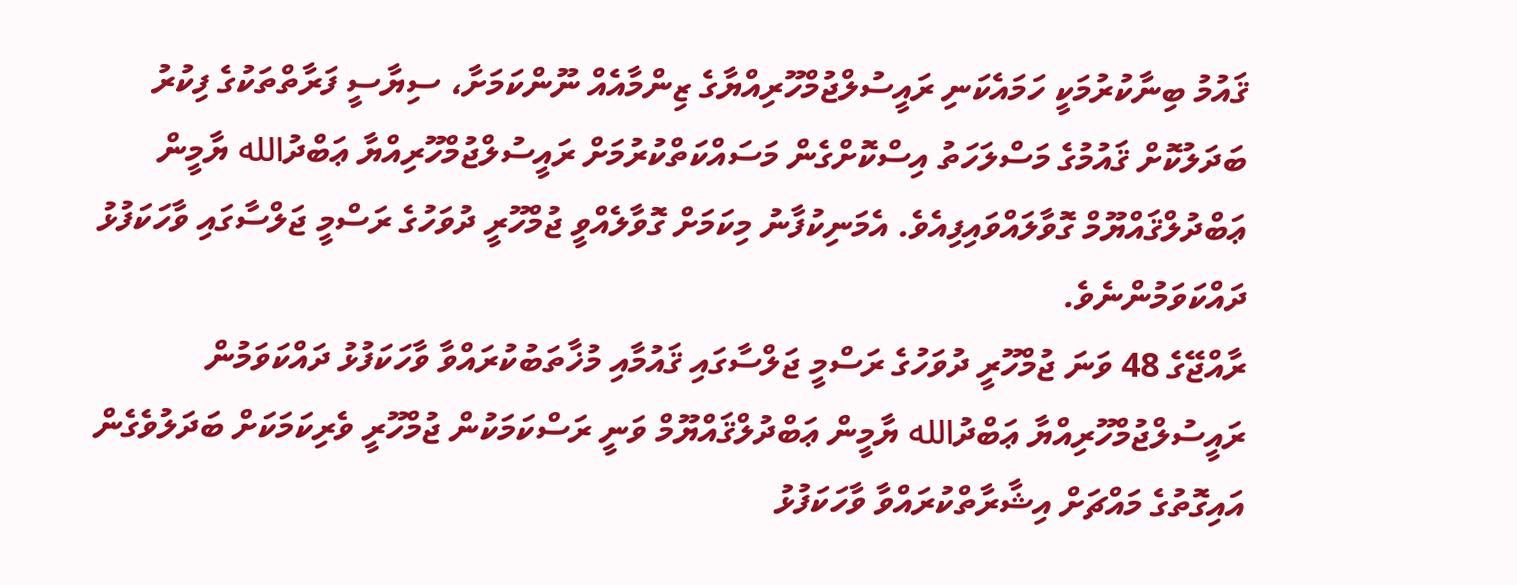ޤައުމު ބިނާކުރުމަކީ ހަމައެކަނި ރައީސުލްޖުމްހޫރިއްޔާގެ ޒިންމާއެއް ނޫންކަމަށާ، ސިޔާސީ ފަރާތްތަކުގެ ފިކުރު ބަދަލުކޮށް ޤައުމުގެ މަސްލަހަތު އިސްކޮށްގެން މަސައްކަތްކުރުމަށް ރައީސުލްޖުމްހޫރިއްޔާ ޢަބްދުالله ޔާމީން ޢަބްދުލްޤައްޔޫމް ގޮވާލައްވައިފިއެވެ. އެމަނިކުފާނު މިކަމަށް ގޮވާލެއްވީ ޖުމްހޫރީ ދުވަހުގެ ރަސްމީ ޖަލްސާގައި ވާހަކަފުޅު ދައްކަވަމުންނެވެ.
ރާއްޖޭގެ 48 ވަނަ ޖުމްހޫރީ ދުވަހުގެ ރަސްމީ ޖަލްސާގައި ޤައުމާއި މުޚާތަބުކުރައްވާ ވާހަކަފުޅު ދައްކަވަމުން ރައީސުލްޖުމްހޫރިއްޔާ ޢަބްދުالله ޔާމީން ޢަބްދުލްޤައްޔޫމް ވަނީ ރަސްކަމަކުން ޖުމްހޫރީ ވެރިކަމަކަށް ބަދަލުވެގެން އައިގޮތުގެ މައްޗަށް އިޝާރާތްކުރައްވާ ވާހަކަފުޅު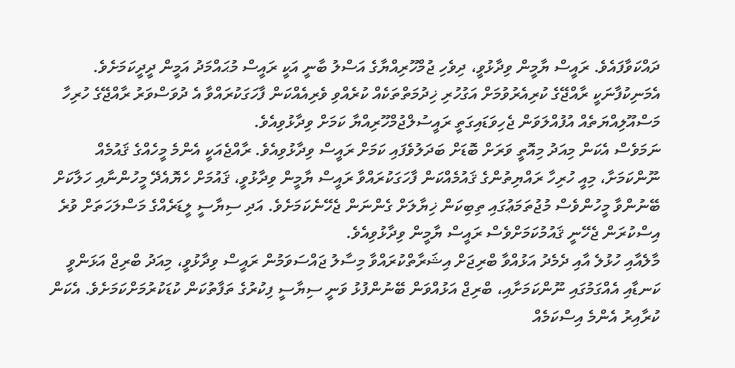ދައްކަވާފައެވެ. ރައީސް ޔާމީން ވިދާޅުވީ، ދިވެހި ޖުމްހޫރިއްޔާގެ އަސްލު ބާނީ އަކީ ރައީސް މުޙައްމަދު އަމީން ދީދީކަމަށެވެ. އެމަނިކުފާނަކީ ރާއްޖޭގެ ކުރިއެރުވުމަށް އަގުހުރި ޚިދުމަތްތަކެއް ކުރެއްވި ވެރިއެއްކަން ފާހަގަކުރައްވާ އެ ދުވަސްވަރު ރާއްޖޭގެ ހުރިހާ މަސްއޫލިއްޔަތެއް އުފުއްލަވަން ޖެހިވަޑައިގަތީ ރައީސުލްޖުމްހޫރިއްޔާ ކަމަށް ވިދާޅުވިއެވެ.
ނަމަވެސް އެކަން މިއަދު މިއޮތީ ވަރަށް ބޮޑަށް ބަދަލުވެފައި ކަމަށް ރައީސް ވިދާޅުވިއެވެ. ރާއްޖެއަކީ އެންމެ މީހެއްގެ ޤައުމެއް ނޫންކަމަށާ، މިއީ ހުރިހާ ރައްޔިތުންގެ ޤައުމެއްކަން ފާހަގަކުރައްވާ ރައީސް ޔާމީން ވިދާޅުވީ، ޤައުމަށް ހެޔޮއެދޭ މީހުންނާއި ހަލާކަށް ބޭނުންވާ މީހުންވެސް މުޖުތަމަޢުގައި ތިބިކަން ޚިޔާލަށް ގެންނަން ޖެހޭނެކަމަށެވެ. އަދި ސިޔާސީ ލީޑަރެއްގެ މަސްލަހަތަށް ވުރެ އިސްކުރަން ޖެހޭނީ ޤައުމުކަމަށްވެސް ރައީސް ޔާމީން ވިދާޅުވިއެވެ.
މާލެއާއި ހުޅުލެ އާއި ދެމެދު އަޅުއްވާ ބްރިޖަށް އިޝަރާތްކުރައްވާ މިސާލު ޖައްސަވަމުން ރައީސް ވިދާޅުވީ، މިއަދު ބްރިޖް އަޅަންވީ ކަނޑާއި އެއްގަމުގައި ނޫންކަމަށާއި، ބްރިޖް އަޅުއްވަން ބޭނުންފުޅު ވަނީ ސިޔާސީ ފިކުރުގެ ތަފާތުކަން ކުޑަކުރުމަށްކަމަށެވެ. އެކަން ކުރާއިރު އެންމެ އިސްކަމެއް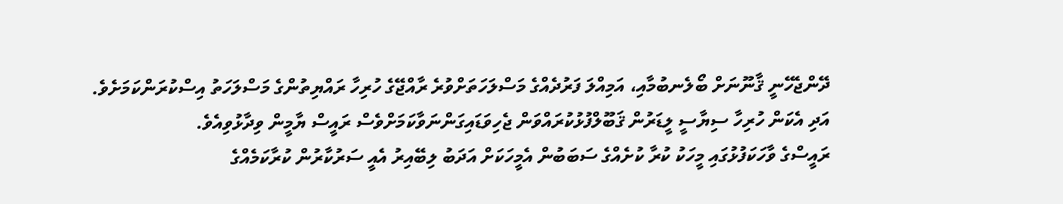ދޭންޖެހޭނީ ޤާނޫނަށް ބޯލެނބުމާއި، އަމިއްލަ ފަރުދެއްގެ މަސްލަހަތަށްވުރެ ރާއްޖޭގެ ހުރިހާ ރައްޔިތުންގެ މަސްލަހަތު އިސްކުރަންކަމަށެވެ. އަދި އެކަން ހުރިހާ ސިޔާސީ ލީޑަރުން ޤަބޫލްފުޅުކުރައްވަން ޖެހިވަޑައިގަންނަވާކަމަށްވެސް ރައީސް ޔާމީން ވިދާޅުވިއެވެ.
ރައީސްގެ ވާހަކަފުޅުގައި މީހަކު ކުރާ ކުށެއްގެ ސަބަބުން އެމީހަކަށް އަދަބު ލިބޭއިރު އެއީ ސަރުކާރުން ކުރާކަމެއްގެ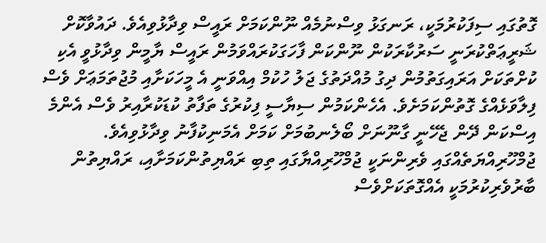ގޮތުގައި ސިފަކުރުމަކީ، ރަނގަޅު ވިސްނުމެއް ނޫންކަމަށް ރައީސް ވިދާޅުވިއެވެ. ދައުވާކޮށް ޝަރީޢަތްކުރަނީ ސަރުކާރަކުން ނޫންކަން ފާހަގަކުރައްވަމުން ރައީސް ޔާމީން ވިދާޅުވީ އެކި ކުށްތަކަށް އަރައިގަތުމުން ދިގު މުއްދަތުގެ ޖަލު ހުކުމް އިއްވަނީ އެ މީހަކަށާއި މުޖުތަމަޢަށް ވެސް ފިލާވަޅެއްގެ ގޮތުންކަމަށެވެ. އެހެންކަމުން ސިޔާސީ ފިކުރުގެ ތަފާތު ކުޑަކުރާއިރު ވެސް އެންމެ އިސްކަން ދޭން ޖެހޭނީ ގާނޫނަށް ބޯލެނބުމަށް ކަމަށް އެމަނިކުފާނު ވިދާޅުވިއެވެ.
ޖުމްހޫރިއްޔަތެއްގައި ވެރިންނަކީ ޖުމްހޫރިއްޔާގައި ތިބި ރައްޔިތުންކަމަށާއި، ރައްޔިތުން ބާރުވެރިކުރުމަކީ އެއްގޮތަކަށްވެސް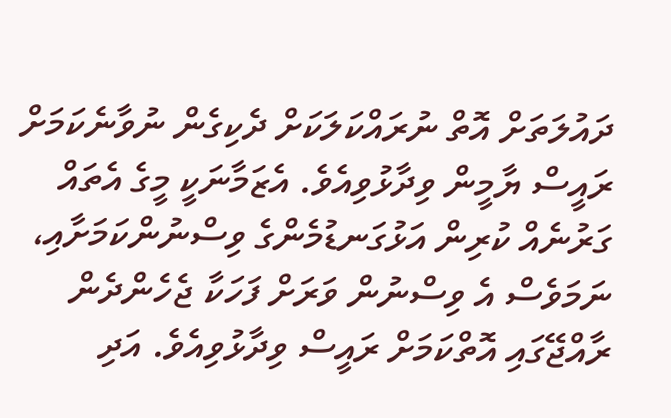ދައުލަތަށް އޮތް ނުރައްކަލަކަށް ދެކިގެން ނުވާނެކަމަށް ރައީސް ޔާމީން ވިދާޅުވިއެވެ. އެޒަމާނަކީ މީގެ އެތައް ގަރުނެއް ކުރިން އަޅުގަނޑުމެންގެ ވިސްނުންކަމަށާއި، ނަމަވެސް އެ ވިސްނުން ވަރަށް ފަހަކާ ޖެހެންދެން ރާއްޖޭގައި އޮތްކަމަށް ރައީސް ވިދާޅުވިއެވެ. އަދި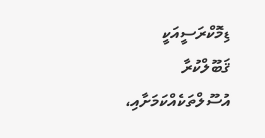ޑިމޮކްރަސީއަކީ ޤަބޫލްކުރާ އުސޫލްތަކެއްކަމަށާއި،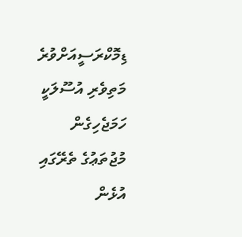ޑިމޮކްރަސީއަށްވުރެ މަތިވެރި އުސޫލަކީ ހަމަޖެހިގެން މުޖުތަޢުގެ ތެރޭގައި އުޅެން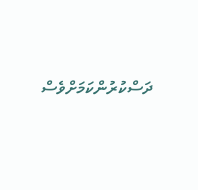ދަސްކުރުންކަމަށްވެސް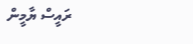ރައީސް ޔާމީން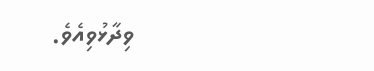ވިދާޅުވިއެވެ.